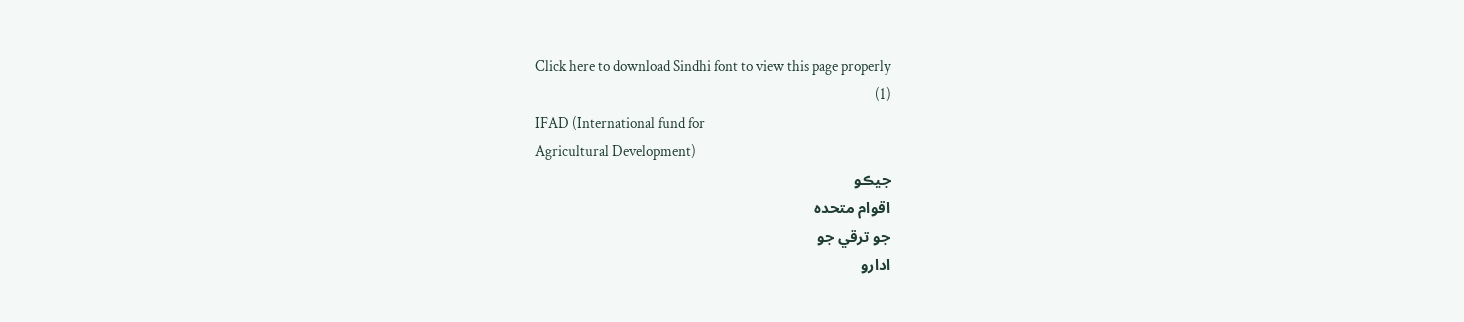Click here to download Sindhi font to view this page properly
(1)
IFAD (International fund for
Agricultural Development)
جيڪو
اقوام متحده
جو ترقي جو
ادارو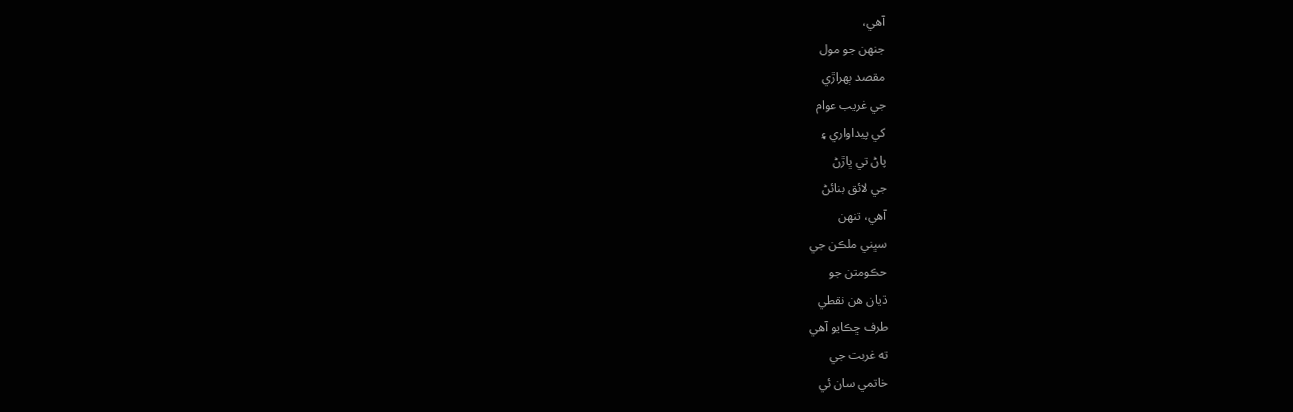آهي،
جنهن جو مول
مقصد ٻهراڙي
جي غريب عوام
کي پيداواري ۽
پاڻ تي ڀاڙڻ
جي لائق بنائڻ
آهي، تنهن
سڀني ملڪن جي
حڪومتن جو
ڌيان هن نقطي
طرف ڇڪايو آهي
ته غربت جي
خاتمي سان ئي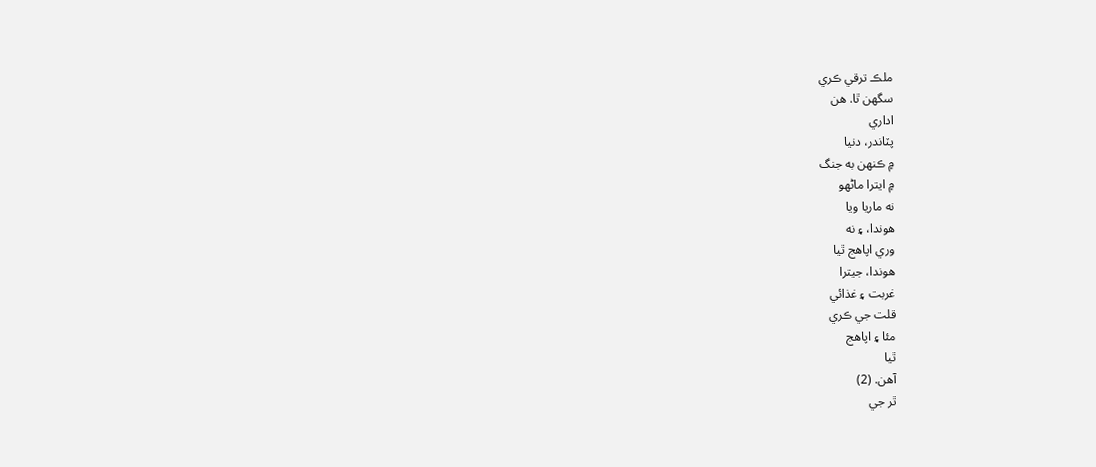ملڪ ترقي ڪري
سگهن ٿا. هن
اداري
پٽاندر، دنيا
۾ ڪنهن به جنگ
۾ ايترا ماڻهو
نه ماريا ويا
هوندا، ۽ نه
وري اپاهج ٿيا
هوندا، جيترا
غربت ۽ غذائي
قلت جي ڪري
مئا ۽ اپاهج
ٿيا
آهن. (2)
ٿر جي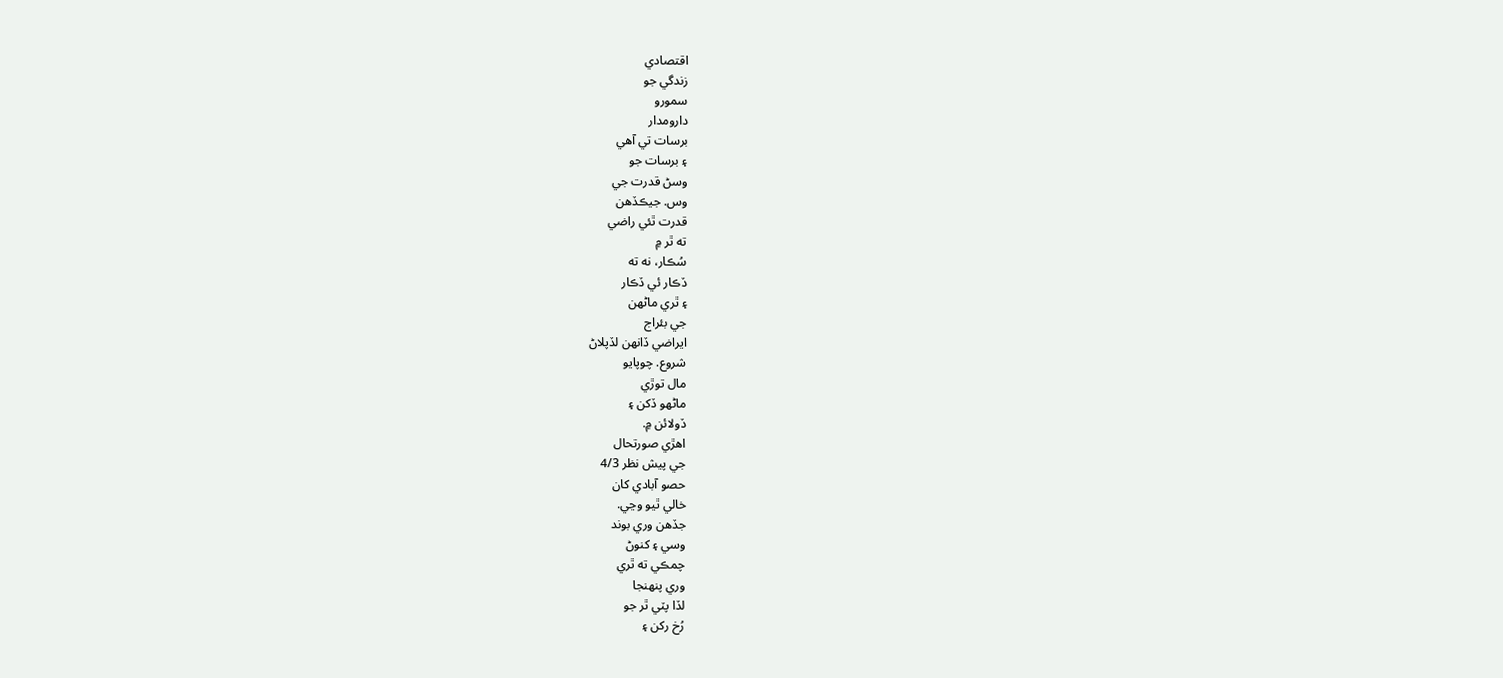اقتصادي
زندگي جو
سمورو
دارومدار
برسات تي آهي
۽ برسات جو
وسڻ قدرت جي
وس. جيڪڏهن
قدرت ٿئي راضي
ته ٿر ۾
سُڪار، نه ته
ڏڪار ئي ڏڪار
۽ ٿري ماڻهن
جي بئراج
ايراضي ڏانهن لڏپلاڻ
شروع. چوپايو
مال توڙي
ماڻهو ڏکن ۽
ڏولائن ۾.
اهڙي صورتحال
جي پيش نظر 4/3
حصو آبادي کان
خالي ٿيو وڃي.
جڏهن وري بوند
وسي ۽ کنوڻ
چمڪي ته ٿري
وري پنهنجا
لڏا پٽي ٿر جو
رُخ رکن ۽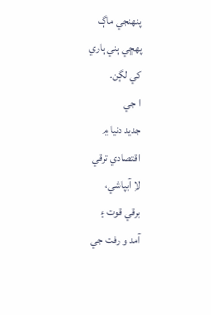پنهنجي ماڳ
پهڇي ٻني ٻاري
کي لڳن.
ا جي
جديد دنيا ۾
اقتصادي ترقي
لاِ آبپاشي،
برقي قوت ۽
آمد و رفت جي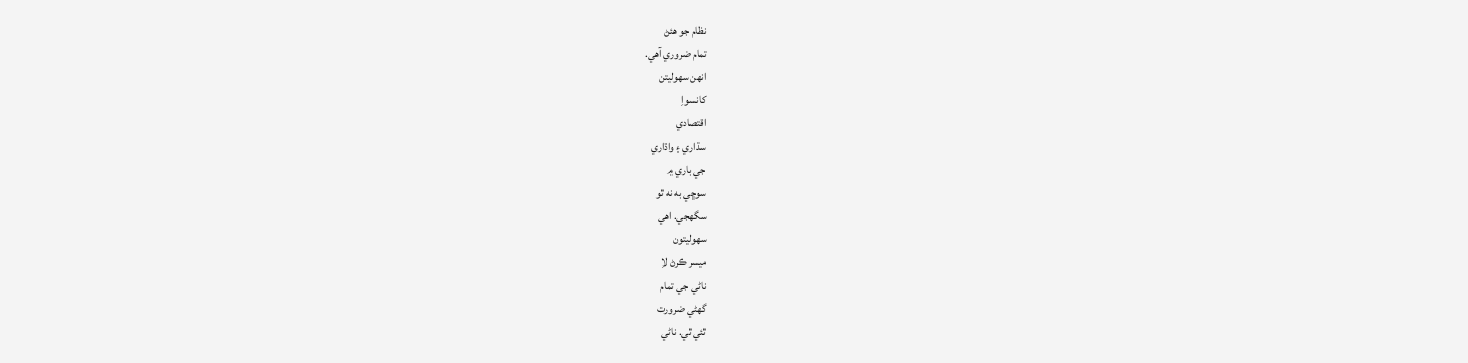نظام جو هئڻ
تمام ضروري آهي.
انهن سهوليتن
کانسواِ
اقتصادي
سڌاري ۽ واڌاري
جي باري ۾
سوڇي به نه ٿو
سگهجي. اهي
سهوليتون
ميسر ڪرڻ لاِ
ناڻي جي تمام
گهڻي ضرورت
ٿئي ٿي. ناڻي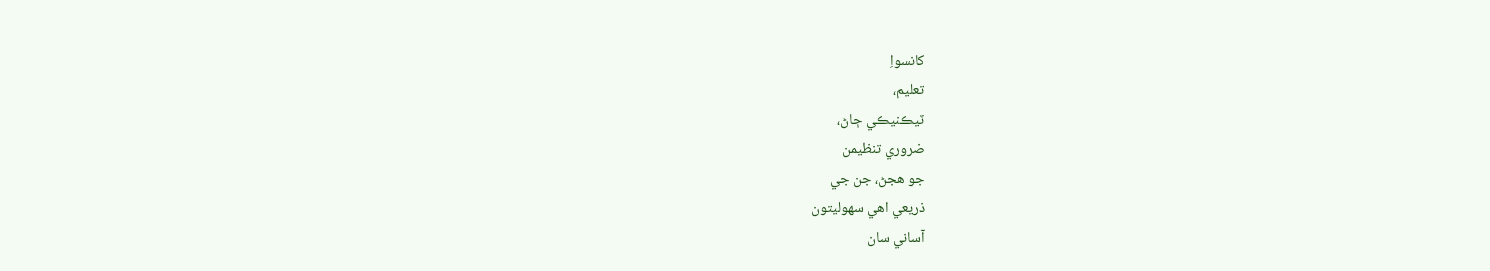کانسواِ
تعليم،
ٽيڪنيڪي ڄاڻ،
ضروري تنظيمن
جو هجڻ، جن جي
ذريعي اهي سهوليتون
آساني سان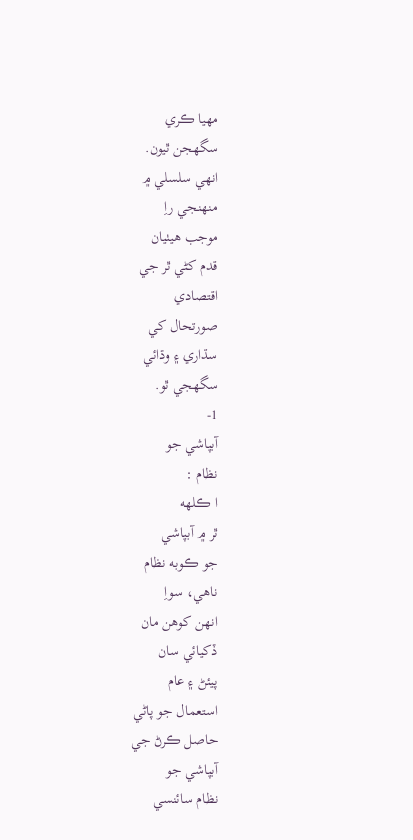مهيا ڪري
سگهجن ٿيون.
انهي سلسلي ۾
منهنجي راِ
موجب هيٺيان
قدم کڻي ٿر جي
اقتصادي
صورتحال کي
سڌاري ۽ وڌائي
سگهجي ٿو.
1-
آبپاشي جو
نظام :
ا ڪلهه
ٿر ۾ آبپاشي
جو ڪوبه نظام
ناهي، سواِ
انهن کوهن مان
ڏکيائي سان
پيئڻ ۽ عام
استعمال جو پاڻي
حاصل ڪرڻ جي
آبپاشي جو
نظام سائنسي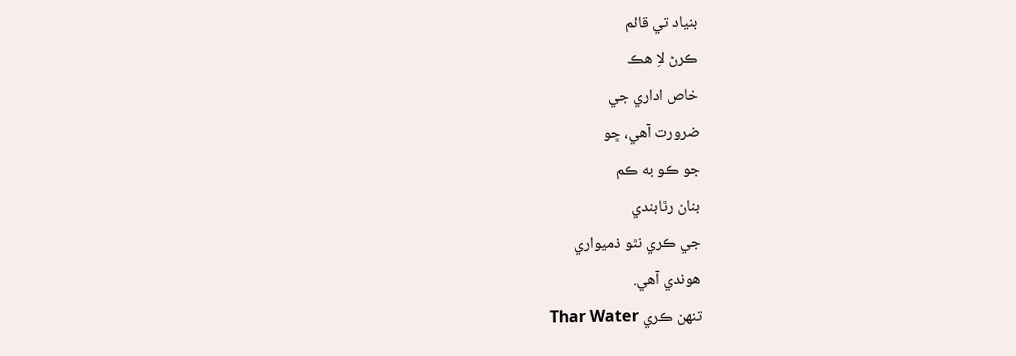بنياد تي قائم
ڪرڻ لاِ هڪ
خاص اداري جي
ضرورت آهي، ڇو
جو ڪو به ڪم
بنان رٿابندي
جي ڪري نٿو ذميواري
هوندي آهي.
تنهن ڪري Thar Water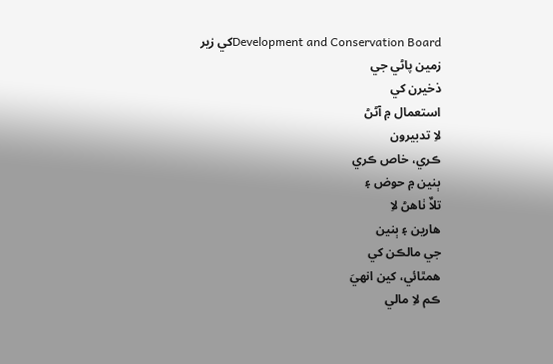Development and Conservation Boardکي زير
زمين پاڻي جي
ذخيرن کي
استعمال ۾ آڻڻ
لاِ تدبيرون
ڪري، خاص ڪري
ٻنين ۾ حوض ۽
تلاٌ ٺاهڻ لاِ
هارين ۽ ٻنين
جي مالڪن کي
همٿائي، کين انهيَ
ڪم لاِ مالي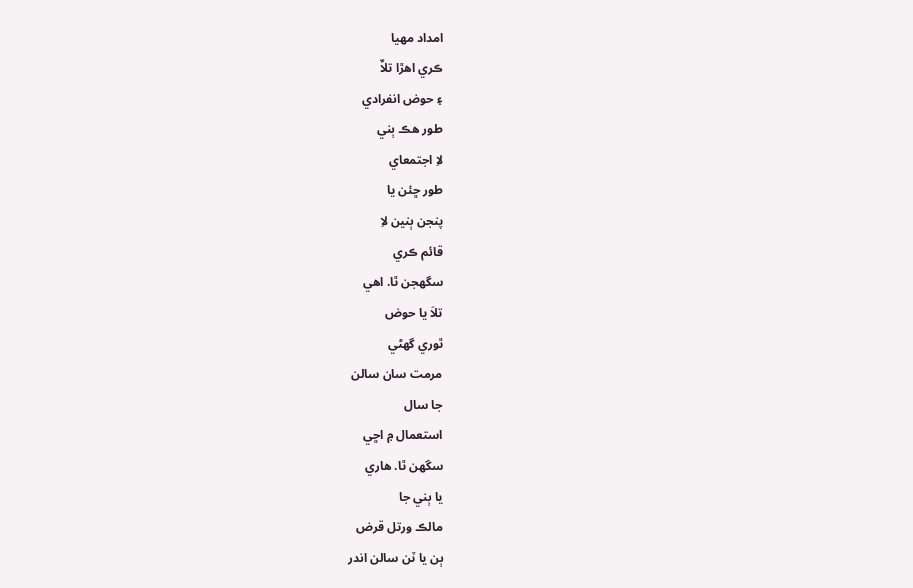امداد مهيا
ڪري اهڙا تلاٌ
۽ حوض انفرادي
طور هڪ ٻني
لاِ اجتمعاي
طور ڇئن يا
پنجن ٻنين لاِ
قائم ڪري
سگهجن ٿا. اهي
تلاَ يا حوض
ٿوري گهڻي
مرمت سان سالن
جا سال
استعمال ۾ اڇي
سگهن ٿا. هاري
يا ٻني جا
مالڪ ورتل قرض
ٻن يا ٽن سالن اندر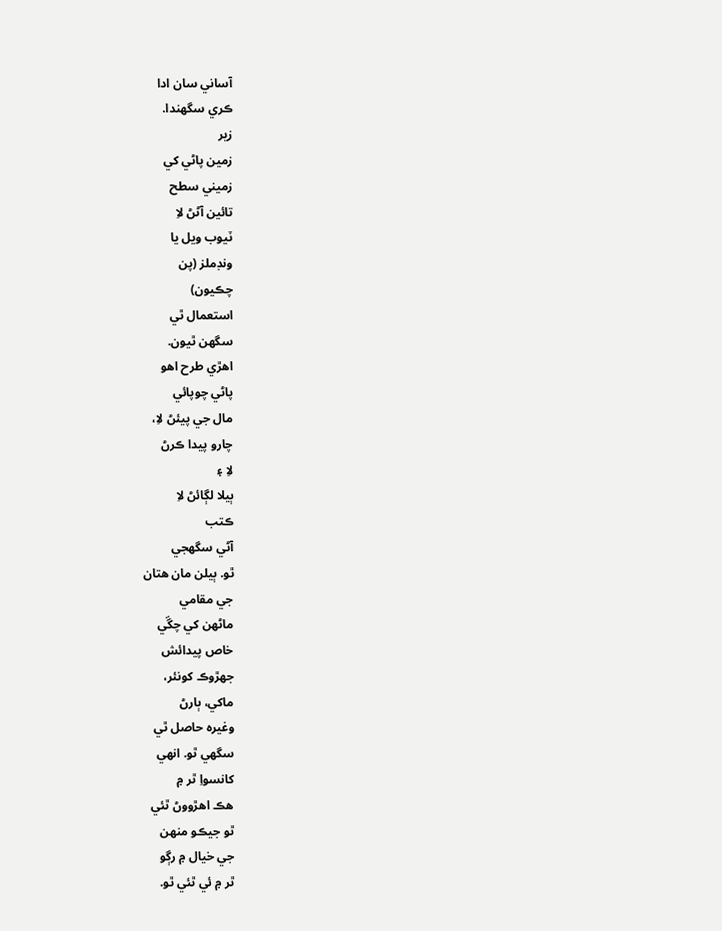آساني سان ادا
ڪري سگهندا.
زير
زمين پاڻي کي
زميني سطح
تائين آڻڻ لاِ
ٽيوب ويل يا
ونڊملز (پن
چڪيون)
استعمال ٿي
سگهن ٿيون.
اهڙي طرح اهو
پاڻي چوپائي
مال جي پيئڻ لاِ،
چارو پيدا ڪرڻ
لاِ ۽
ٻيلا لڳائڻ لاِ
ڪتب
آڻي سگهجي
ٿو. ٻيلن مان هتان
جي مقامي
ماڻهن کي چڱي
خاص پيدائش
جهڙوڪ کونئر،
ماکي، ٻارڻ
وغيره حاصل ٿي
سگهي ٿو. انهي
کانسواِ ٿر ۾
هڪ اهڙووڻ ٿئي
ٿو جيڪو منهن
جي خيال ۾ رڳو
ٿر ۾ ئي ٿئي ٿو.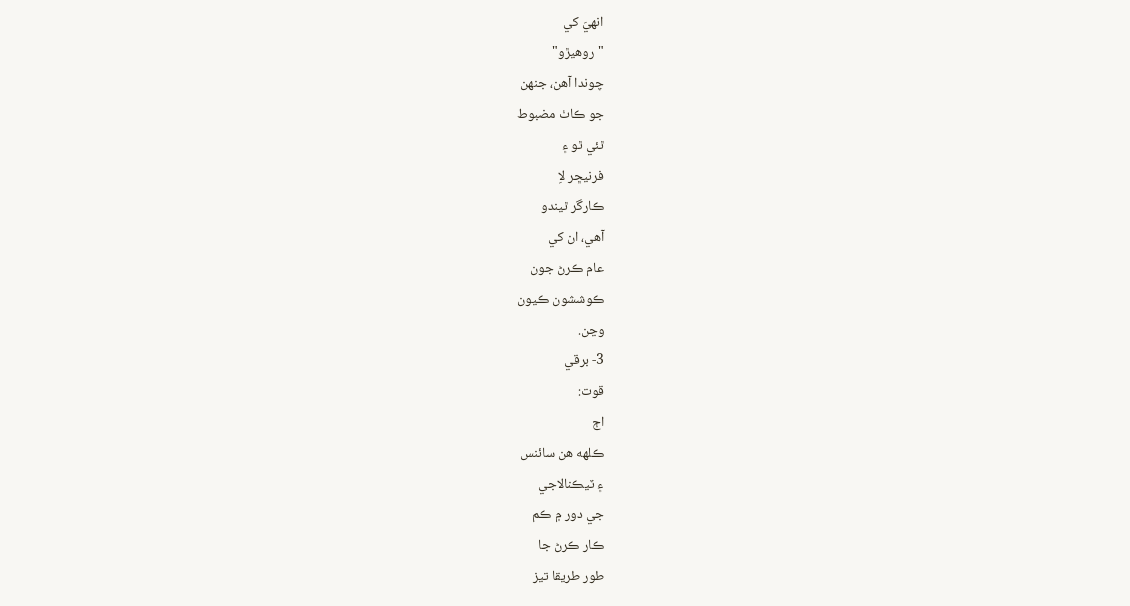انهيَ کي
"روهيڙو"
چوندا آهن، جنهن
جو ڪاٺ مضبوط
ٿئي ٿو ۽
فرنيڇر لاِ
ڪارگر ٿيندو
آهي، ان کي
عام ڪرڻ جون
ڪوششون ڪيون
وڃن.
3- برقي
قوت:
اڄ
ڪلهه هن سائنس
۽ ٽيڪنالاجي
جي دور ۾ ڪم
ڪار ڪرڻ جا
طور طريقا تيز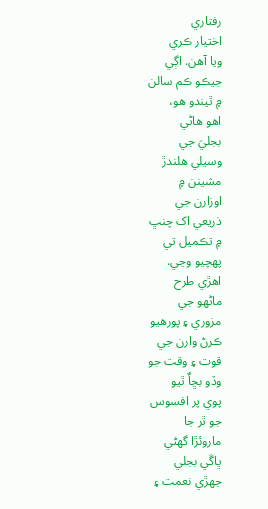رفتاري
اختيار ڪري
ويا آهن. اڳي
جيڪو ڪم سالن
۾ ٿيندو هو،
اهو هاڻي
بجليَ جي
وسيلي هلندڙ
مشينن ۾
اوزارن جي
ذريعي اک چنڀ
۾ تڪميل تي
پهچيو وڃي.
اهڙي طرح
ماڻهو جي
مزوري ۽ پورهيو
ڪرڻ وارن جي
قوت ۽ وقت جو
وڏو بڇاٌ ٿيو
پوي پر افسوس
جو ٿر جا
ماروئڙا گهڻي
ڀاڱي بجلي
جهڙي نعمت ۽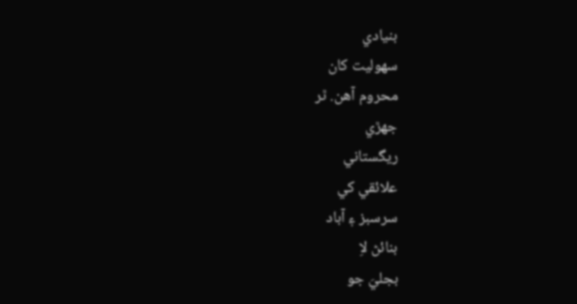بنيادي
سهوليت کان
محروم آهن. ٿر
جهڙي
ريگستاني
علائقي کي
سرسبز ۽ آباد
بنائڻ لاِ
بجليَ جو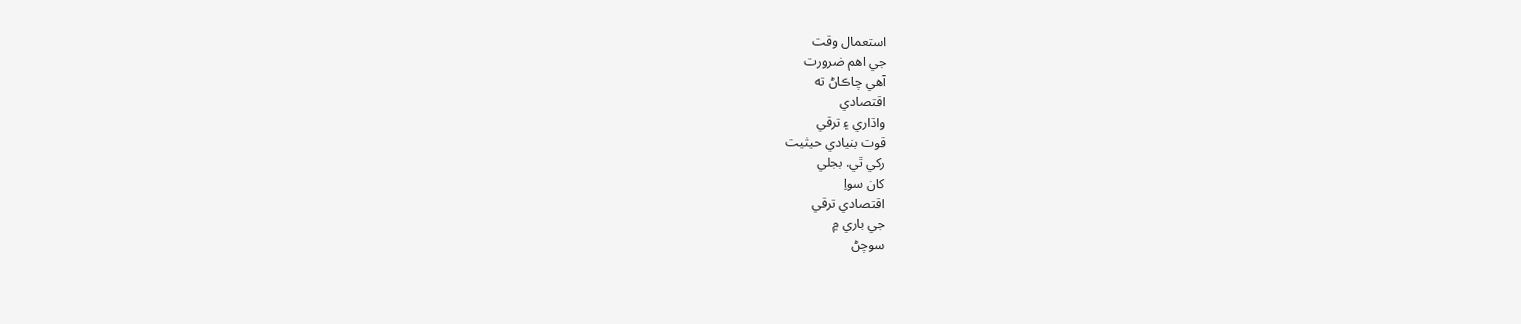استعمال وقت
جي اهم ضرورت
آهي چاڪاڻ ته
اقتصادي
واڌاري ۽ ترقي
قوت بنيادي حيثيت
رکي ٿي. بجلي
کان سواِ
اقتصادي ترقي
جي باري ۾
سوچڻ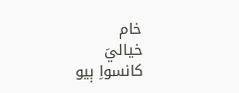خام
خياليَ
کانسواِ ٻيو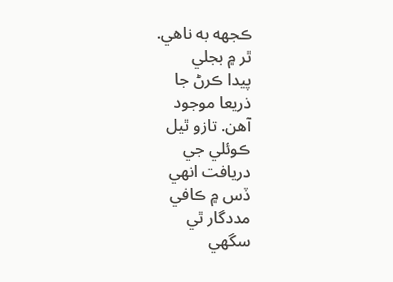ڪجهه به ناهي.
ٿر ۾ بجلي
پيدا ڪرڻ جا
ذريعا موجود
آهن. تازو ٿيل
ڪوئلي جي
دريافت انهي
ڏس ۾ ڪافي
مددگار ٿي
سگهي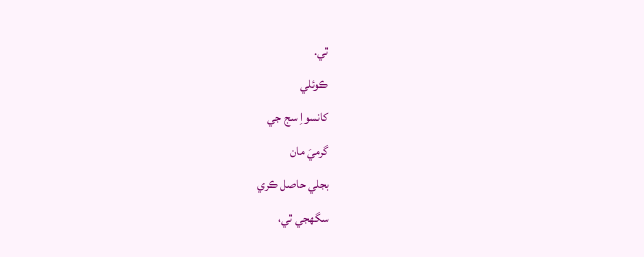ٿي.
ڪوئلي
کانسواِ سج جي
گرميَ مان
بجلي حاصل ڪري
سگهجي ٿي،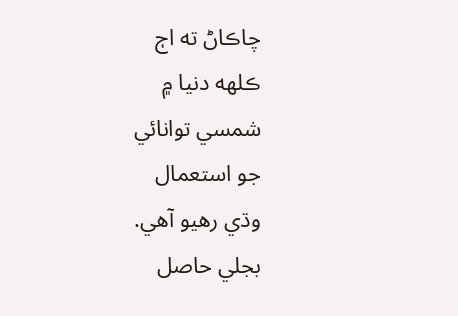چاڪاڻ ته اڄ
ڪلهه دنيا ۾
شمسي توانائي
جو استعمال
وڌي رهيو آهي.
بجلي حاصل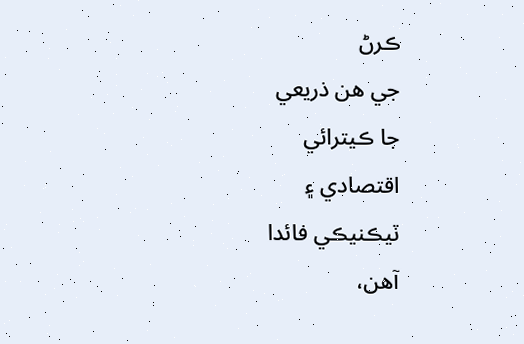ڪرڻ
جي هن ذريعي
جا ڪيترائي
اقتصادي ۽
ٽيڪنيڪي فائدا
آهن،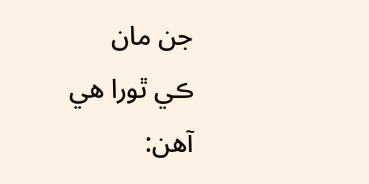جن مان
ڪي ٿورا هي
آهن: